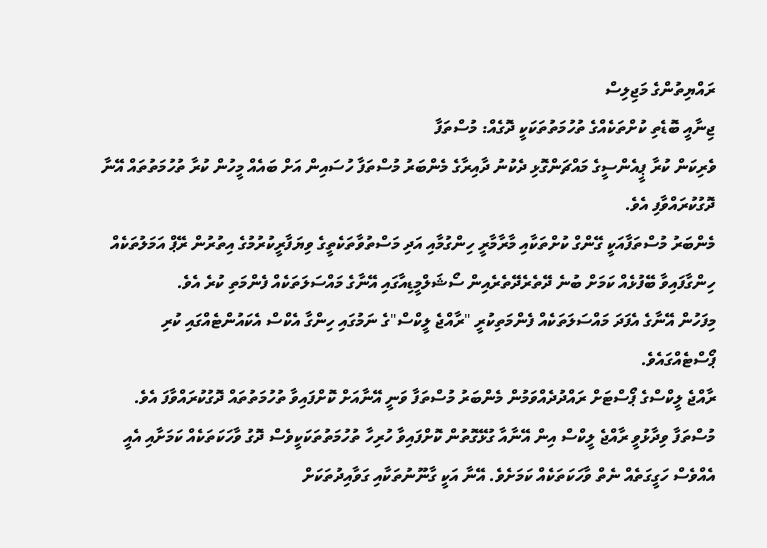ރައްޔިތުންގެ މަޖިލިސް
ޖިނާއީ ބޮޑެތި ކުށްތަކެއްގެ ތުހުމަތުތަކަކީ ދޮގެއް: މުސްތަފާ
ވެރިކަން ކުރާ ޕީއެންސީގެ މައްޗަންގޮޅި ދެކުނު ދާއިރާގެ މެންބަރު މުސްތަފާ ހުސައިން އަށް ބައެއް މީހުން ކުރާ ތުހުމަތުތައް އޭނާ ދޮގުކުރައްވާފި އެވެ.
މެންބަރު މުސްތަފާއަކީ ގޭންގް ކުށްތަކާއި މާރާމާރީ ހިންގުމާއި އަދި މަސްތުވާތަކެތީގެ ވިޔަފާރީކުރުމުގެ އިތުރުން ރޭޕް އަމަލުތަކެއް ހިންގާފައިވާ ބޭފުޅެއް ކަމަށް ބުނެ ދޭތެރެދޭތެރެއިން ސޯޝަލްމީޑިއާގައި އޭނާގެ މައްސަލަތަކެއް ފެންމަތި ކުރެ އެވެ.
މިފަހުން އޭނާގެ އެފަދަ މައްސަލަތަކެއް ފެންމަތިކުރީ "ރާއްޖެ ލީކްސް"ގެ ނަމުގައި ހިންގާ އެކްސް އެކައުންޓެއްގައި ކުރި ޕޯސްޓެއްގައެވެ.
ރާއްޖެ ލީކްސްގެ ޕޯސްޓަށް ރައްދުދެއްވަމުން މެންބަރު މުސްތަފާ ވަނީ އޭނާއަށް ކޮށްފައިވާ ތުހުމަތުތައް ދޮގުކުރައްވާފަ އެވެ.
މުސްތަފާ ވިދާޅުވީ ރާއްޖެ ލީކްސް އިން އޭނާއާ ގުޅޭގޮތުން ކޮށްފައިވާ ހުރިހާ ތުހުމަތުތަކަކީވެސް ދޮގު ވާހަކަތަކެއް ކަމަށާއި އެއީ އެއްވެސް ހަގީގަތެއް ނެތް ވާހަކަތަކެއް ކަމަށެވެ. އޭނާ އަކީ ގާނޫނުތަކާއި ގަވާއިދުތަކަށް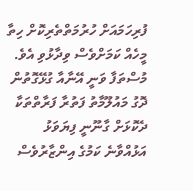ފުރިހަމައަށް ހުރުމަތްތެރިކޮށް ހިތާ މީހެއް ކަމަށްވެސް ވިދާޅުވި އެވެ.
މުސްތަފާ ވަނީ އޭނާއާ ގުޅޭގޮތުން ދޮގު މައުލޫމާތު ފަތުރާ ފަރާތްތަކާ ދެކޮޅަށް ގާނޫނީ ފިޔަވަޅު އަޅުއްވާނެ ކަމުގެ އިންޒާރުވެސް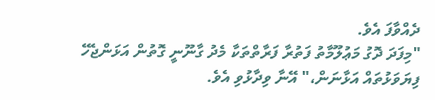ދެއްވާފަ އެވެ.
"މިފަދަ ދޮގު މަޢުލޫމާތު ފަތުރާ ފަރާތްތަކާ މެދު ގާނޫނީ ގޮތުން އަޅަންޖެހޭ ފިޔަވަޅުތައް އަޅާނަން،" އޭނާ ވިދާޅުވި އެވެ.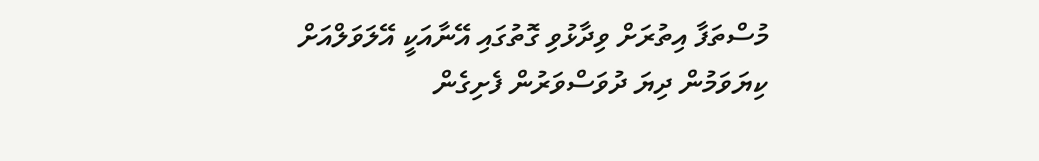މުސްތަފާ އިތުރަށް ވިދާޅުވި ގޮތުގައި އޭނާއަކީ އޭލަވަލްއަށް ކިޔަވަމުން ދިޔަ ދުވަސްވަރުން ފެށިގެން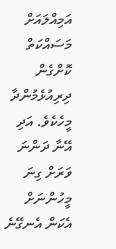އަމިއްލައަށް މަސައްކަތް ކޮށްގެން ދިރިއުޅެމުންދާ މީހެކެވެ. އަދި އޭނާ ދަންނަ ވަރަށް ގިނަ މީހުންނަށް އެކަން އެނގޭނެ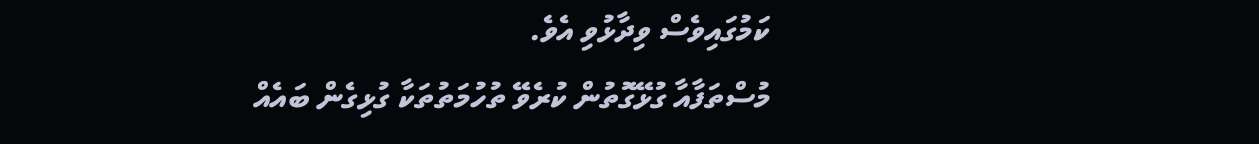ކަމުގައިވެސް ވިދާޅުވި އެވެ.
މުސްތަފާއާ ގުޅޭގޮތުން ކުރެވޭ ތުހުމަތުތަކާ ގުޅިގެން ބައެއް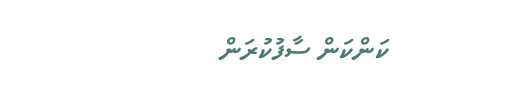ކަންކަން ސާފުކުރަން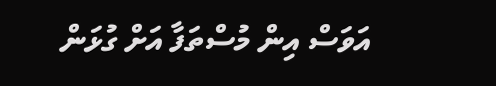އަވަސް އިން މުސްތަފާ އަށް ގުޅަން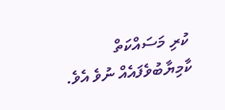ކުރި މަސައްކަތް ކާމިޔާބުވެފައެއް ނުވެ އެވެ.